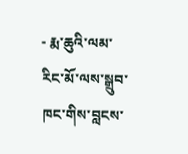- རྨ་ཆུའི་ལམ་རིང་མོ་ལས་སྒྲུབ་ཁང་གིས་བླངས་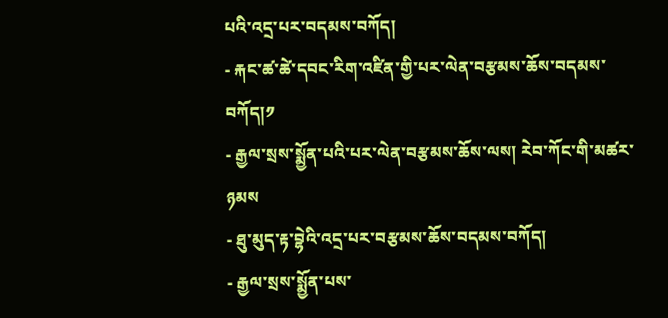པའི་འདྲ་པར་བདམས་བཀོད།
- རྐང་ཚ་ཚེ་དབང་རིག་འཛིན་གྱི་པར་ལེན་བརྩམས་ཆོས་བདམས་བཀོད།༡
- རྒྱལ་སྲས་སྨྱོན་པའི་པར་ལེན་བརྩམས་ཆོས་ལས། རེབ་ཀོང་གི་མཚར་ཉམས
- ཐུ་མུད་རྟ་བྷེའི་འདྲ་པར་བརྩམས་ཆོས་བདམས་བཀོད།
- རྒྱལ་སྲས་སྨྱོན་པས་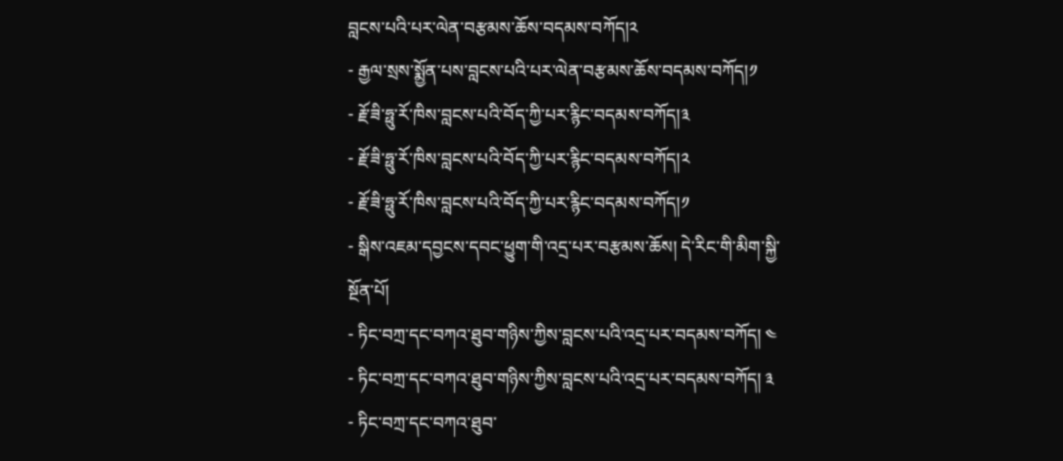བླངས་པའི་པར་ལེན་བརྩམས་ཆོས་བདམས་བཀོད།༢
- རྒྱལ་སྲས་སྨྱོན་པས་བླངས་པའི་པར་ལེན་བརྩམས་ཆོས་བདམས་བཀོད།༡
- རྗོ་ཟི་ཧྥུ་རོ་ཁིས་བླངས་པའི་བོད་ཀྱི་པར་རྙིང་བདམས་བཀོད།༣
- རྗོ་ཟི་ཧྥུ་རོ་ཁིས་བླངས་པའི་བོད་ཀྱི་པར་རྙིང་བདམས་བཀོད།༢
- རྗོ་ཟི་ཧྥུ་རོ་ཁིས་བླངས་པའི་བོད་ཀྱི་པར་རྙིང་བདམས་བཀོད།༡
- སྒིས་འཇམ་དབྱངས་དབང་ཕྱུག་གི་འདྲ་པར་བརྩམས་ཆོས། དེ་རིང་གི་མིག་སྐྱི་སྔོན་པོ།
- ཏིང་བཀྲ་དང་བཀའ་ཐུབ་གཉིས་ཀྱིས་བླངས་པའི་འདྲ་པར་བདམས་བཀོད། ༤
- ཏིང་བཀྲ་དང་བཀའ་ཐུབ་གཉིས་ཀྱིས་བླངས་པའི་འདྲ་པར་བདམས་བཀོད། ༣
- ཏིང་བཀྲ་དང་བཀའ་ཐུབ་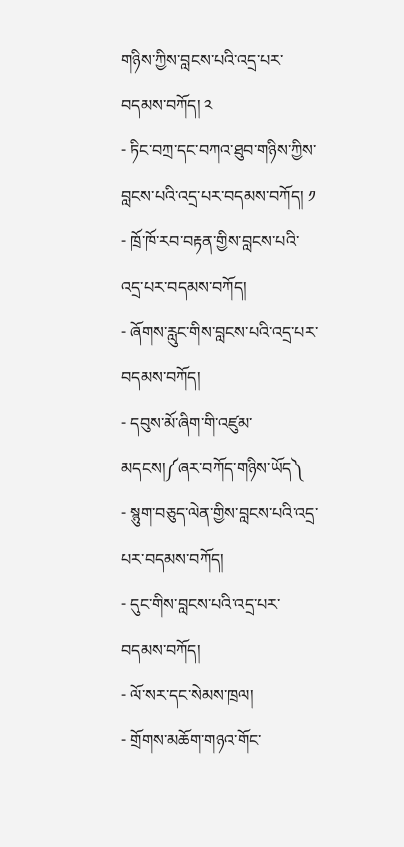གཉིས་ཀྱིས་བླངས་པའི་འདྲ་པར་བདམས་བཀོད། ༢
- ཏིང་བཀྲ་དང་བཀའ་ཐུབ་གཉིས་ཀྱིས་བླངས་པའི་འདྲ་པར་བདམས་བཀོད། ༡
- ཁྲོ་ཁོ་རབ་བརྟན་གྱིས་བླངས་པའི་འདྲ་པར་བདམས་བཀོད།
- ཞོགས་རླུང་གིས་བླངས་པའི་འདྲ་པར་བདམས་བཀོད།
- དབུས་མོ་ཞིག་གི་འཛུམ་མདངས།༼ཞར་བཀོད་གཉིས་ཡོད༽
- སྙུག་བཅུད་ལེན་གྱིས་བླངས་པའི་འདྲ་པར་བདམས་བཀོད།
- དུང་གིས་བླངས་པའི་འདྲ་པར་བདམས་བཀོད།
- ལོ་སར་དང་སེམས་ཁྲལ།
- གྲོགས་མཆོག་གཉའ་གོང་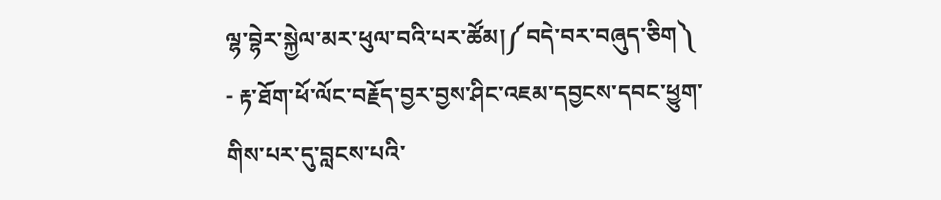ལྷ་བྷེར་སྐྱེལ་མར་ཕུལ་བའི་པར་ཚོམ།༼བདེ་བར་བཞུད་ཅིག༽
- རྟ་ཐོག་ཕོ་ལོང་བརྗོད་བྱར་བྱས་ཤིང་འཇམ་དབྱངས་དབང་ཕྱུག་གིས་པར་དུ་བླངས་པའི་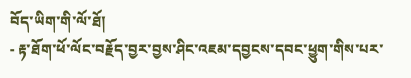བོད་ཡིག་གི་ལོ་ཐོ།
- རྟ་ཐོག་ཕོ་ལོང་བརྗོད་བྱར་བྱས་ཤིང་འཇམ་དབྱངས་དབང་ཕྱུག་གིས་པར་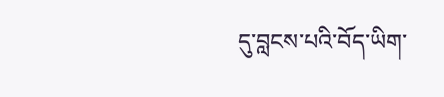དུ་བླངས་པའི་བོད་ཡིག་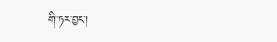གི་ཏར་བྱང་།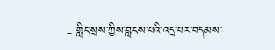- གླིང་སྲས་ཀྱིས་བླངས་པའི་འདྲ་པར་བདམས་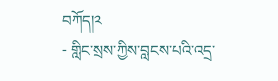བཀོད།༢
- གླིང་སྲས་ཀྱིས་བླངས་པའི་འདྲ་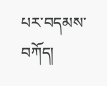པར་བདམས་བཀོད།